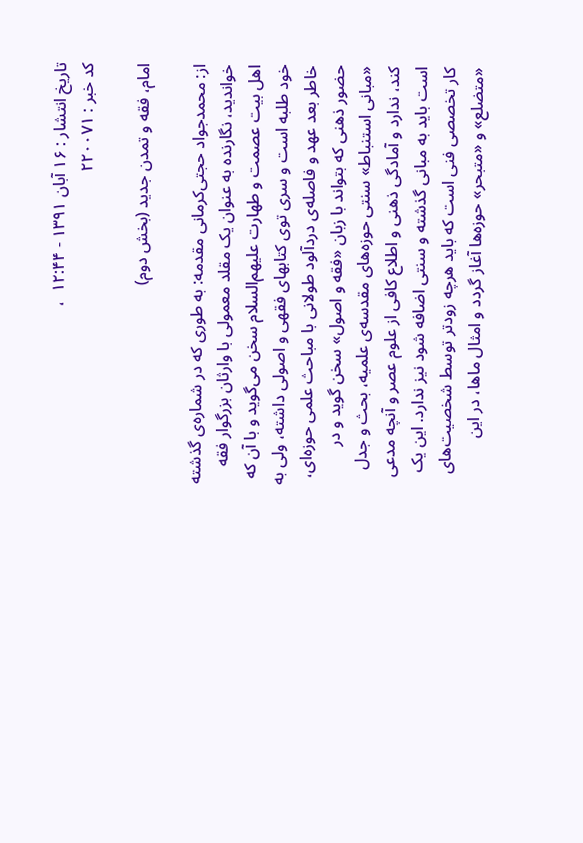تاریخ انتشار : ۱۶ آبان ۱۳۹۱ - ۱۲:۴۴  ،
کد خبر : ۲۲۰۰۷۱

امام، فقه و تمدن جدید (بخش دوم)

از: محمدجواد حجتی‌کرمانی مقدمه: به ‌طوری ‌که در شماره‌ی گذشته خواندید، نگارنده به عنوان یک مقلد معمولی با وارثان بزرگوار فقه اهل بیت عصمت و طهارت علیهم‌السلام سخن می‌گوید و با آن که خود طلبه است و سری توی کتابهای فقهی و اصولی داشته، ولی به خاطر بعد عهد و فاصله‌ی دردآلود طولانی با مباحث علمی حوزه‌ای، حضور ذهنی که بتواند با زبان «فقه و اصول» سخن گوید و در «مبانی استنباط» سنتی حوزه‌های مقدسه‌ی علمیه، بحث و جدل کند، ندارد و آمادگی ذهنی و اطلاع کافی از علوم عصر و آنچه مدعی است باید به مبانی گذشته و سنتی اضافه شود نیز ندارد. این یک کار تخصصی فنی است که باید هرچه زودتر توسط شخصیت‌های «متضلع» و «متبحر» حوزه‌ها آغاز گردد و امثال ماها، در این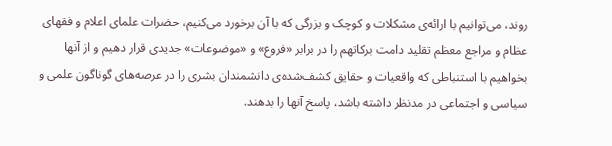روند، می‌توانیم با ارائه‌ی مشکلات و کوچک و بزرگی که با آن برخورد می‌کنیم، حضرات علمای اعلام و فقهای عظام و مراجع معظم تقلید دامت برکاتهم را در برابر «فروع» و «موضوعات» جدیدی قرار دهیم و از آنها بخواهیم با استنباطی که واقعیات و حقایق کشف‌شده‌ی دانشمندان بشری را در عرصه‌های گوناگون علمی و سیاسی و اجتماعی در مدنظر داشته باشد، پاسخ آنها را بدهند.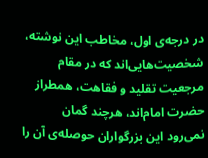در درجه‌ی اول، مخاطب این نوشته، شخصیت‌هایی‌اند که در مقام مرجعیت تقلید و فقاهت، همطراز حضرت امام‌اند، هرچند گمان نمی‌رود این بزرگواران حوصله‌ی آن را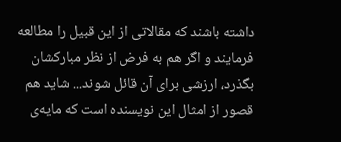داشته باشند که مقالاتی از این قبیل را مطالعه فرمایند و اگر هم به فرض از نظر مبارکشان بگذرد، ارزشی برای آن قائل شوند... شاید هم قصور از امثال این نویسنده است که مایه‌ی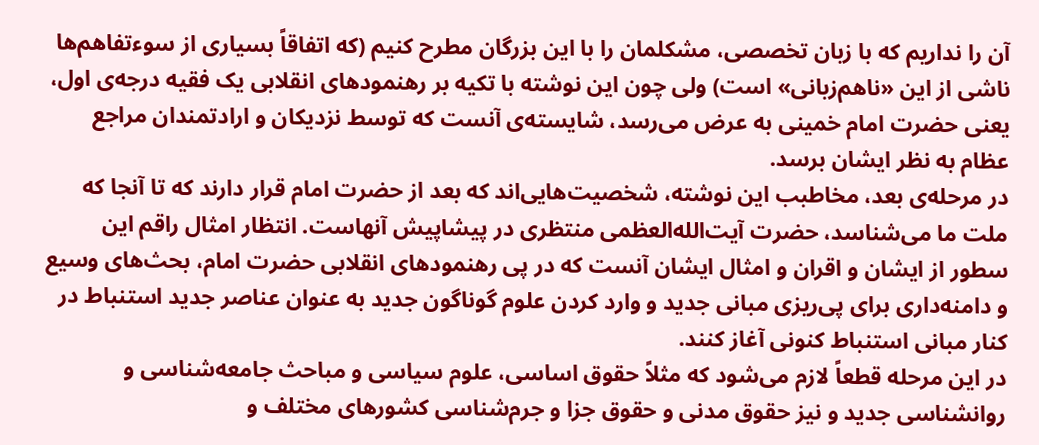آن را نداریم که با زبان تخصصی، مشکلمان را با این بزرگان مطرح کنیم (که اتفاقاً بسیاری از سوءتفاهم‌ها ناشی از این «ناهم‌زبانی» است) ولی چون این نوشته با تکیه بر رهنمودهای انقلابی یک فقیه درجه‌ی اول، یعنی حضرت امام خمینی به عرض می‌رسد، شایسته‌ی آنست که توسط نزدیکان و ارادتمندان مراجع عظام به نظر ایشان برسد.
در مرحله‌ی بعد، مخاطبب این نوشته، شخصیت‌هایی‌اند که بعد از حضرت امام قرار دارند که تا آنجا که ملت ما می‌شناسد، حضرت آیت‌الله‌العظمی منتظری در پیشاپیش آنهاست. انتظار امثال راقم این سطور از ایشان و اقران و امثال ایشان آنست که در پی رهنمودهای انقلابی حضرت امام، بحث‌های وسیع و دامنه‌داری برای پی‌ریزی مبانی جدید و وارد کردن علوم گوناگون جدید به عنوان عناصر جدید استنباط در کنار مبانی استنباط کنونی آغاز کنند.
در این مرحله قطعاً لازم می‌شود که مثلاً حقوق اساسی، علوم سیاسی و مباحث جامعه‌شناسی و روانشناسی جدید و نیز حقوق مدنی و حقوق جزا و جرم‌شناسی کشورهای مختلف و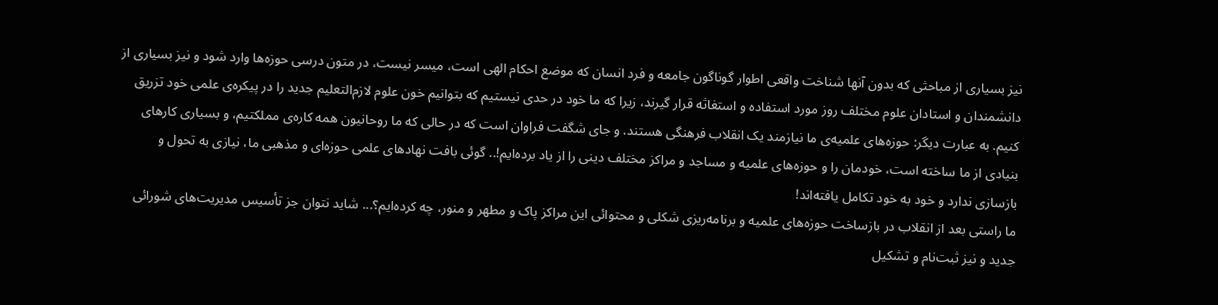نیز بسیاری از مباحثی که بدون آنها شناخت واقعی اطوار گوناگون جامعه و فرد انسان که موضع احکام الهی است، میسر نیست، در متون درسی حوزه‌ها وارد شود و نیز بسیاری از دانشمندان و استادان علوم مختلف روز مورد استفاده و استغاثه قرار گیرند، زیرا که ما خود در حدی نیستیم که بتوانیم خون علوم لازم‌التعلیم جدید را در پیکره‌ی علمی خود تزریق کنیم. به عبارت دیگر: حوزه‌های علمیه‌ی ما نیازمند یک انقلاب فرهنگی هستند. و جای شگفت‌ فراوان است که در حالی که ما روحانیون همه ‌کاره‌ی مملکتیم، و بسیاری کارهای بنیادی از ما ساخته است، خودمان را و حوزه‌های علمیه و مساجد و مراکز مختلف دینی را از یاد برده‌ایم!.. گوئی بافت نهادهای علمی حوزه‌ای و مذهبی ما، نیازی به تحول و بازسازی ندارد و خود به خود تکامل یافته‌اند!
ما راستی بعد از انقلاب در بازساخت حوزه‌های علمیه و برنامه‌ریزی شکلی و محتوائی این مراکز پاک و مطهر و منور، چه کرده‌ایم؟... شاید نتوان جز تأسیس مدیریت‌های شورائی جدید و نیز ثبت‌نام و تشکیل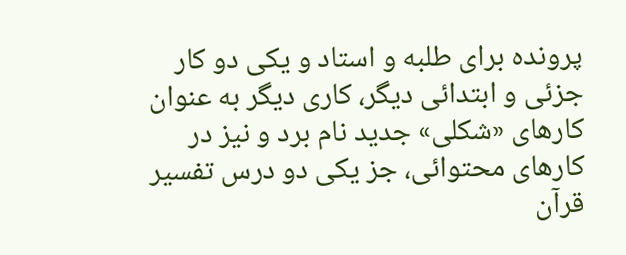پرونده برای طلبه و استاد و یکی دو کار جزئی و ابتدائی دیگر، کاری دیگر به عنوان کارهای «شکلی» جدید نام برد و نیز در کارهای محتوائی، جز یکی دو درس تفسیر قرآن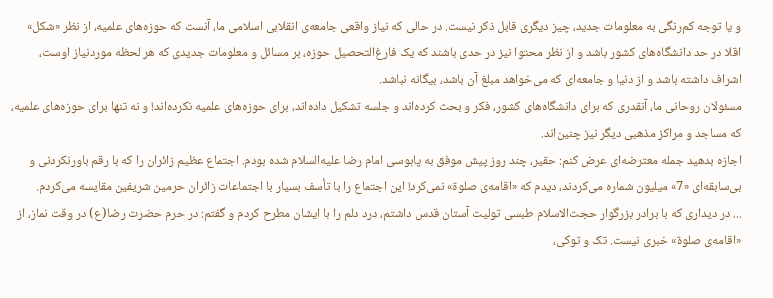و یا توجه کم‌رنگی به معلومات جدید، چیز دیگری قابل ذکر نیست. در حالی که نیاز واقعی جامعه‌ی انقلابی اسلامی ما، آنست که حوزه‌های علمیه، از نظر «شکل» اقلا در حد دانشگاه‌های کشور باشد و از نظر محتوا نیز در حدی باشند که یک فارغ‌التحصیل حوزه، بر مسائل و معلومات جدیدی که هر لحظه موردنیاز اوست، اشراف داشته باشد و از دنیا و جامعه‌ای که می‌خواهد مبلغ آن باشد، بیگانه نباشد.
مسئولان روحانی ما، آنقدری که برای دانشگاه‌های کشور، فکر و بحث کرده‌اند و جلسه تشکیل داده‌اند، برای حوزه‌های علمیه نکرده‌اند! و نه تنها برای حوزه‌های علمیه، که مساجد و مراکز مذهبی دیگر نیز چنین‌اند.
اجازه بدهید جمله معترضه‌ای عرض کنم: حقیر، چند روز پیش موفق به پابوسی امام رضا علیه‌السلام شده بودم. اجتماع عظیم زائران را که با رقم باورنکردنی و بی‌سابقه‌ای «7» میلیون شماره می‌کردند، دیدم که «اقامه‌ی صلوة» نمی‌کرد! این اجتماع را با تأسف بسیار با اجتماعات زائران حرمین شریفین مقایسه می‌کردم.
... در دیداری که با برادر بزرگوار حجت‌الاسلام طبسی تولیت آستان قدس داشتم، درد دلم را با ایشان مطرح کردم و گفتم: در حرم حضرت رضا(ع) در وقت نماز، از «اقامه‌ی صلوة» خبری نیست. تک و توکی،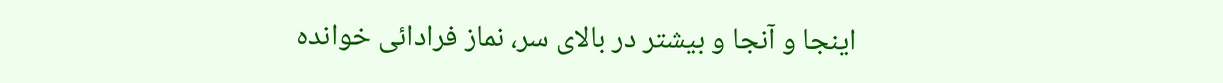اینجا و آنجا و بیشتر در بالای سر، نماز فرادائی خوانده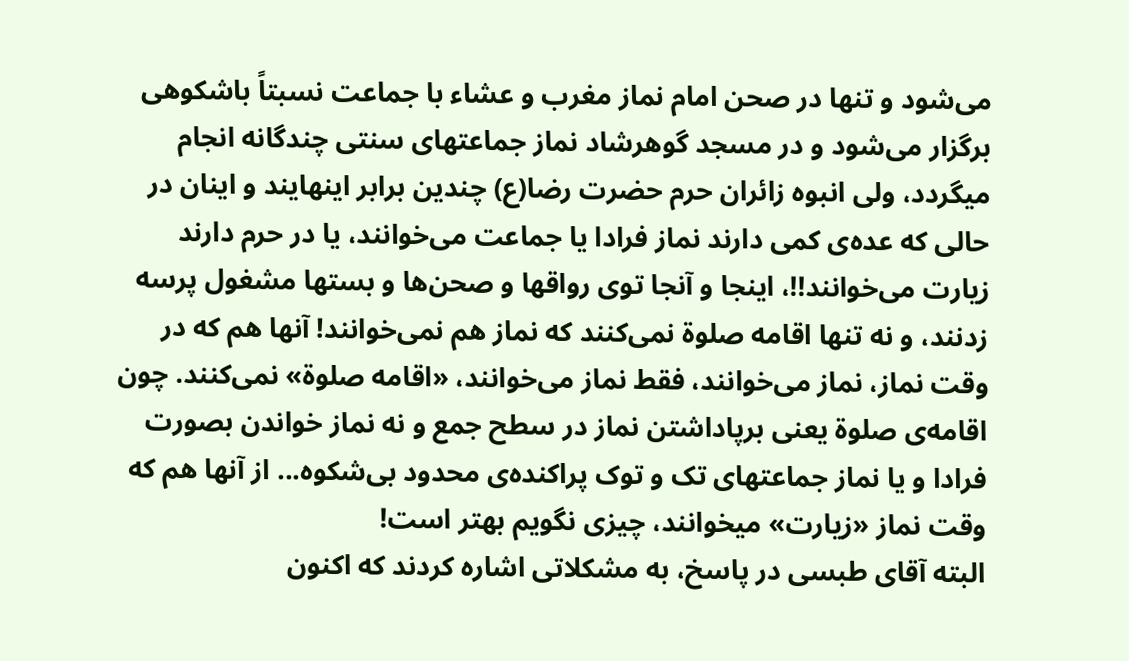می‌شود و تنها در صحن امام نماز مغرب و عشاء با جماعت نسبتاً باشکوهی برگزار می‌شود و در مسجد گوهرشاد نماز جماعتهای سنتی چندگانه انجام میگردد، ولی انبوه زائران حرم حضرت رضا(ع) چندین برابر اینهایند و اینان در حالی که عده‌ی کمی دارند نماز فرادا یا جماعت می‌خوانند، یا در حرم دارند زیارت می‌خوانند!!، اینجا و آنجا توی رواقها و صحن‌ها و بستها مشغول پرسه زدنند، و نه تنها اقامه صلوة نمی‌کنند که نماز هم نمی‌خوانند! آنها هم که در وقت نماز، نماز می‌خوانند، فقط نماز می‌خوانند، «اقامه صلوة» نمی‌کنند. چون اقامه‌ی صلوة یعنی برپاداشتن نماز در سطح جمع‌ و نه نماز خواندن بصورت فرادا و یا نماز جماعتهای تک و توک پراکنده‌ی محدود بی‌شکوه... از آنها هم که وقت نماز «زیارت» میخوانند، چیزی نگویم بهتر است!
البته آقای طبسی در پاسخ، به مشکلاتی اشاره کردند که اکنون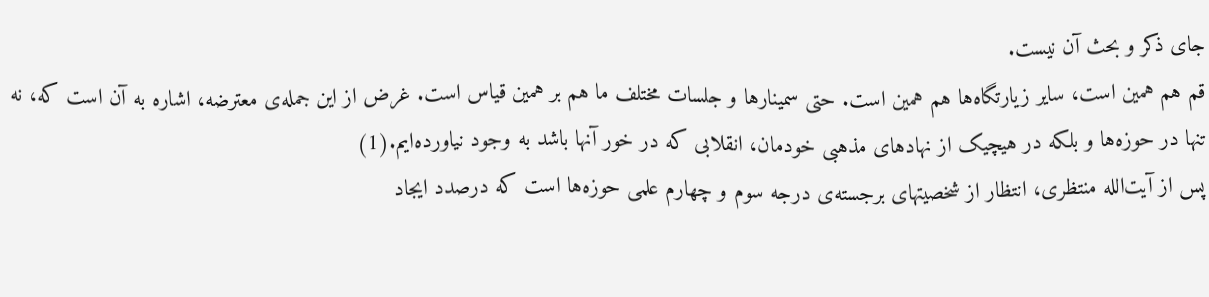جای ذکر و بحث آن نیست.
قم هم همین است، سایر زیارتگاه‌ها هم همین است. حتی سمینارها و جلسات مختلف ما هم بر همین قیاس است. غرض از این جمله‌ی معترضه، اشاره به آن است که، نه تنها در حوزه‌ها و بلکه در هیچیک از نهادهای مذهبی خودمان، انقلابی‌ که در خور آنها باشد به وجود نیاورده‌ایم.(1)
پس از آیت‌الله منتظری، انتظار از شخصیتهای برجسته‌ی درجه سوم و چهارم علمی حوزه‌ها است که درصدد ایجاد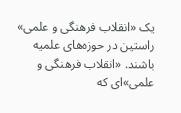یک «انقلاب فرهنگی و علمی» راستین در حوزه‌های علمیه باشند. «انقلاب فرهنگی و علمی»ای که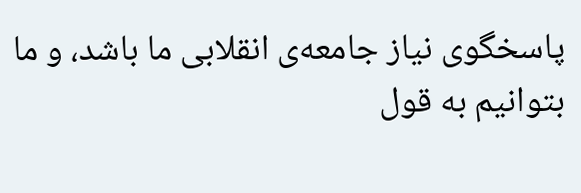پاسخگوی نیاز جامعه‌ی انقلابی ما باشد، و ما بتوانیم به قول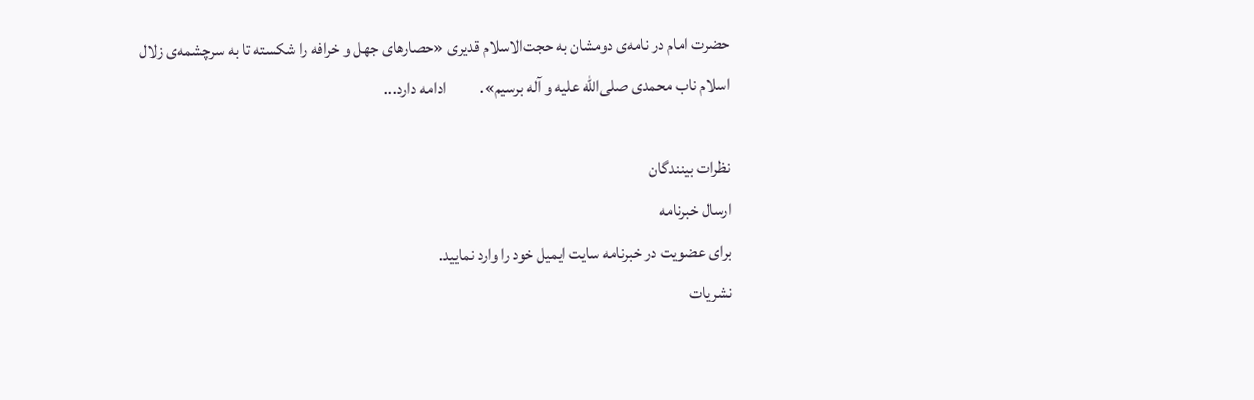حضرت امام در نامه‌ی دومشان به حجت‌الاسلام قدیری «حصارهای جهل و خرافه را شکسته تا به سرچشمه‌‌ی زلال اسلام ناب محمدی صلی‌الله علیه و آله برسیم».          ادامه دارد...

نظرات بینندگان
ارسال خبرنامه
برای عضویت در خبرنامه سایت ایمیل خود را وارد نمایید.
نشریات